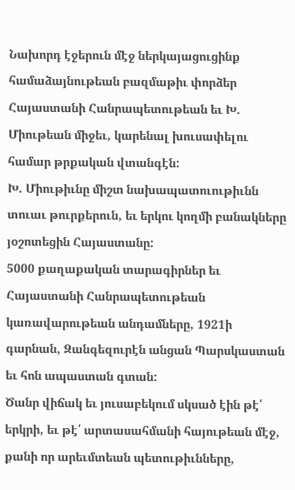Նախորդ էջերուն մէջ ներկայացուցինք համաձայնութեան բազմաթիւ փորձեր Հայաստանի Հանրապետութեան եւ Խ. Միութեան միջեւ, կարենալ խուսափելու համար թրքական վտանգէն:
Խ. Միութիւնը միշտ նախապատուութիւնն տուաւ թուրքերուն, եւ երկու կողմի բանակները յօշոտեցին Հայաստանը:
5000 քաղաքական տարագիրներ եւ Հայաստանի Հանրապետութեան կառավարութեան անդամները, 1921ի գարնան, Զանգեզուրէն անցան Պարսկաստան եւ հոն ապաստան գտան:
Ծանր վիճակ եւ յուսաբեկում սկսած էին թէ՛ երկրի, եւ թէ՛ արտասահմանի հայութեան մէջ, քանի որ արեւմտեան պետութիւնները,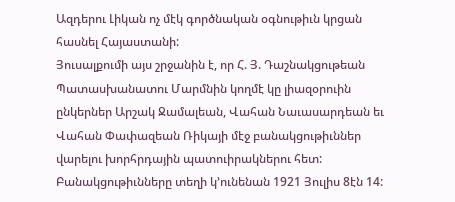Ազդերու Լիկան ոչ մէկ գործնական օգնութիւն կրցան հասնել Հայաստանի:
Յուսալքումի այս շրջանին է, որ Հ. Յ. Դաշնակցութեան Պատասխանատու Մարմնին կողմէ կը լիազօրուին ընկերներ Արշակ Ջամալեան, Վահան Նաւասարդեան եւ Վահան Փափազեան Ռիկայի մէջ բանակցութիւններ վարելու խորհրդային պատուիրակներու հետ:
Բանակցութիւնները տեղի կ’ունենան 1921 Յուլիս 8էն 14: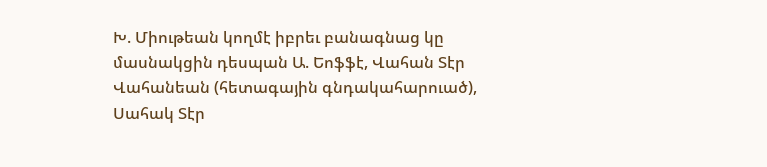Խ. Միութեան կողմէ իբրեւ բանագնաց կը մասնակցին դեսպան Ա. Եոֆֆէ, Վահան Տէր Վահանեան (հետագային գնդակահարուած), Սահակ Տէր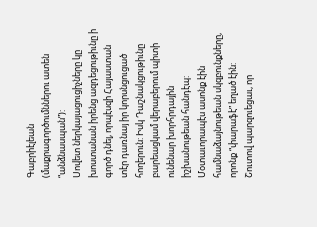Գաբրիէլեան (մաքրագործումններու ատեն “անձնասպան”):
Սովետ ներկայացուցիչները կը խոստանան իրենց ազդեցութիւնը ի գործ դնել, որպէսզի Հայաստան տէր դառնայ իր կորսնցուցած հողերուն: Իսկ Դաշնակցութիւնը բարեացկամ վերաբերում պիտի ունենար խորհրդային իշխանութեան հանդէպ: Մօտաւորապէս ասոնք էին համնաձայնութեան սկզբունքները, որոնք “փարաֆէ” եղած էին:
Շուտով պարզուեցաւ, որ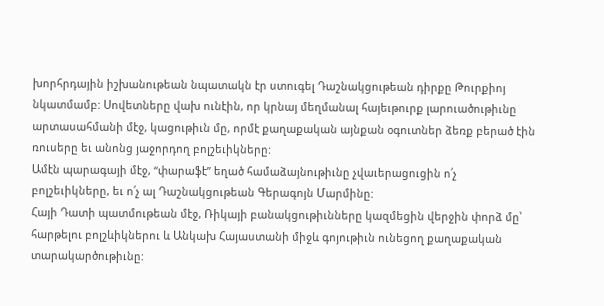խորհրդային իշխանութեան նպատակն էր ստուգել Դաշնակցութեան դիրքը Թուրքիոյ նկատմամբ: Սովետները վախ ունէին, որ կրնայ մեղմանալ հայեւթուրք լարուածութիւնը արտասահմանի մէջ, կացութիւն մը, որմէ քաղաքական այնքան օգուտներ ձեռք բերած էին ռուսերը եւ անոնց յաջորդող բոլշեւիկները:
Ամէն պարագայի մէջ, “փարաֆէ” եղած համաձայնութիւնը չվաւերացուցին ո՛չ բոլշեւիկները, եւ ո՛չ ալ Դաշնակցութեան Գերագոյն Մարմինը:
Հայի Դատի պատմութեան մէջ, Ռիկայի բանակցութիւնները կազմեցին վերջին փորձ մը՝ հարթելու բոլշևիկներու և Անկախ Հայաստանի միջև գոյութիւն ունեցող քաղաքական տարակարծութիւնը: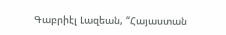Գաբրիէլ Լազեան, “Հայաստան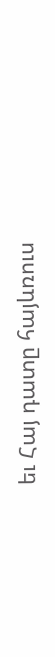եւ Հայ դատը հայևռուս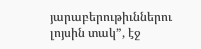յարաբերութիւններու լոյսին տակ”, էջ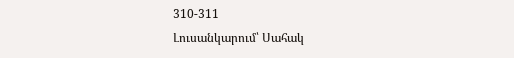310-311
Լուսանկարում՝ Սահակ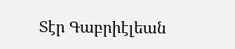Տէր Գաբրիէլեան